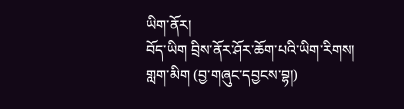ཡིག་ནོར།
བོད་ཡིག བྲིས་ནོར་ཤོར་ཆོག་པའི་ཡིག་རིགས།
གླག་མིག (བྱ་གཞུང་དབྱངས་བྷ།)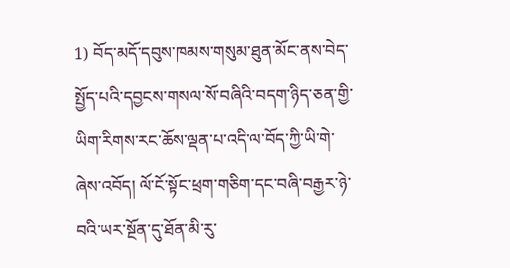1) བོད་མདོ་དབུས་ཁམས་གསུམ་ཐུན་མོང་ནས་བེད་སྤྱོད་པའི་དབྱངས་གསལ་སོ་བཞིའི་བདག་ཉིད་ཅན་གྱི་ཡིག་རིགས་རང་ཆོས་ལྡན་པ་འདི་ལ་བོད་ཀྱི་ཡི་གེ་ཞེས་འབོད། ལོ་ངོ་སྟོང་ཕྲག་གཅིག་དང་བཞི་བརྒྱར་ཉེ་བའི་ཡར་སྔོན་དུ་ཐོན་མི་རུ་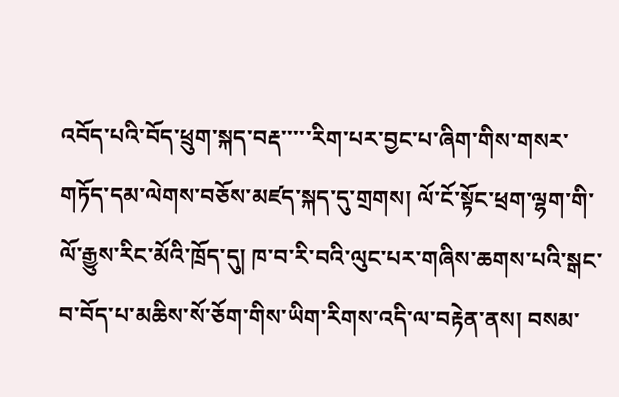འབོད་པའི་བོད་ཕྲུག་སྐད་བརྡ་་་་་རིག་པར་བྱང་པ་ཞིག་གིས་གསར་གཏོད་དམ་ལེགས་བཅོས་མཛད་སྐད་དུ་གྲགས། ལོ་ངོ་སྟོང་ཕྲག་ལྷག་གི་ལོ་རྒྱུས་རིང་མོའི་ཁྲོད་དུ། ཁ་བ་རི་བའི་ལུང་པར་གཞིས་ཆགས་པའི་སྒང་བ་བོད་པ་མཆིས་སོ་ཅོག་གིས་ཡིག་རིགས་འདི་ལ་བརྟེན་ནས། བསམ་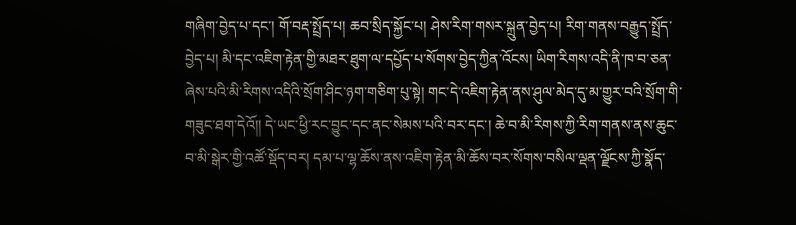གཞིག་བྱེད་པ་དང་། གོ་བརྡ་སྤྲོད་པ། ཆབ་སྲིད་སྐྱོང་པ། ཤེས་རིག་གསར་སྐྲུན་བྱེད་པ། རིག་གནས་བརྒྱུད་སྤྲོད་བྱེད་པ། མི་དང་འཇིག་རྟེན་གྱི་མཐར་ཐུག་ལ་དཔྱོད་པ་སོགས་བྱེད་ཀྱིན་འོངས། ཡིག་རིགས་འདི་ནི་ཁ་བ་ཅན་ཞེས་པའི་མི་རིགས་འདིའི་སྲོག་ཤིང་ཉག་གཅིག་པུ་སྟེ། གང་དེ་འཇིག་རྟེན་ནས་ཤུལ་མེད་དུ་མ་གྱུར་བའི་སྲོག་གི་གཟུང་ཐག་དེའོ།། དེ་ཡང་ཕྱི་རང་བྱུང་དང་ནང་སེམས་པའི་བར་དང་། ཆེ་བ་མི་རིགས་ཀྱི་རིག་གནས་ནས་ཆུང་བ་མི་སྒེར་གྱི་འཚོ་སྡོད་བར། དམ་པ་ལྷ་ཆོས་ནས་འཇིག་རྟེན་མི་ཆོས་བར་སོགས་བསིལ་ལྡན་ལྗོངས་ཀྱི་སྣོད་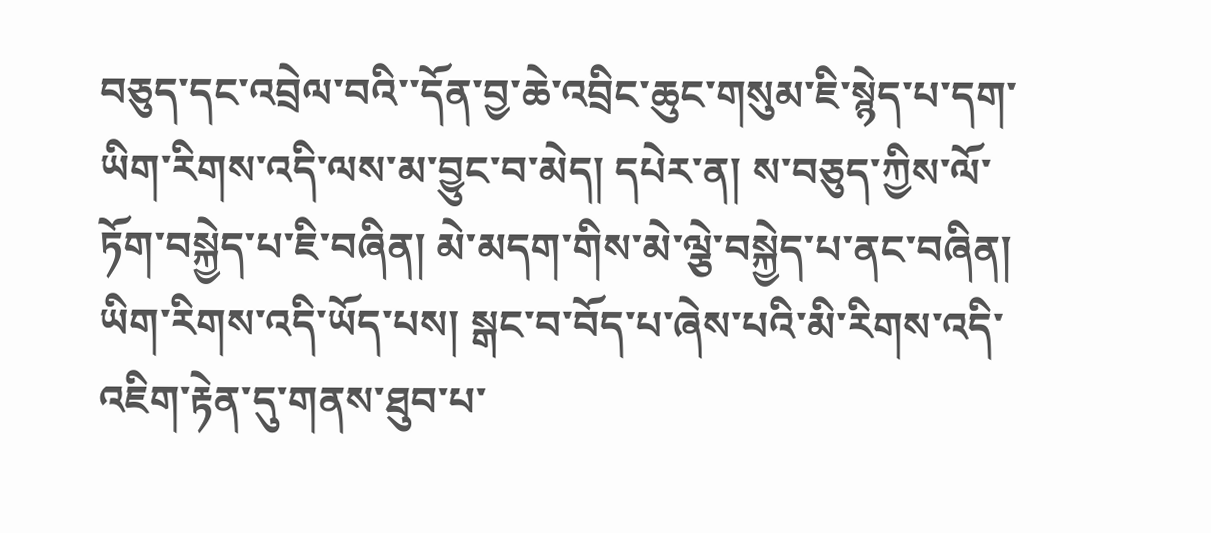བཅུད་དང་འབྲེལ་བའི་་དོན་བྱ་ཆེ་འབྲིང་ཆུང་གསུམ་ཇི་སྙེད་པ་དག་ཡིག་རིགས་འདི་ལས་མ་བྱུང་བ་མེད། དཔེར་ན། ས་བཅུད་ཀྱིས་ལོ་ཏོག་བསྐྱེད་པ་ཇི་བཞིན། མེ་མདག་གིས་མེ་ལྕེ་བསྐྱེད་པ་ནང་བཞིན། ཡིག་རིགས་འདི་ཡོད་པས། སྒང་བ་བོད་པ་ཞེས་པའི་མི་རིགས་འདི་འཇིག་རྟེན་དུ་གནས་ཐུབ་པ་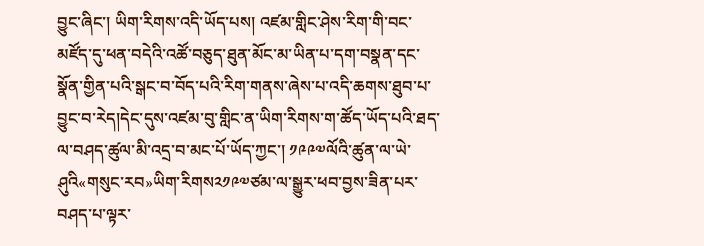བྱུང་ཞིང་། ཡིག་རིགས་འདི་ཡོད་པས། འཛམ་གླིང་ཤེས་རིག་གི་བང་མཛོད་དུ་ཕན་བདེའི་འཚོ་བཅུད་ཐུན་མོང་མ་ཡིན་པ་དག་བསྣན་དང་སྣོན་གྱིན་པའི་སྒང་བ་བོད་པའི་རིག་གནས་ཞེས་པ་འདི་ཆགས་ཐུབ་པ་བྱུང་བ་རེད།དེང་དུས་འཛམ་བུ་གླིང་ན་ཡིག་རིགས་ག་ཚོད་ཡོད་པའི་ཐད་ལ་བཤད་ཚུལ་མི་འདྲ་བ་མང་པོ་ཡོད་ཀྱང་། ༡༩༩༧ལོའི་ཚུན་ལ་ཡེ་ཤུའི«གསུང་རབ»ཡིག་རིགས༢༡༩༧ཙམ་ལ་སྒྱུར་ཕབ་བྱས་ཟིན་པར་བཤད་པ་ལྟར་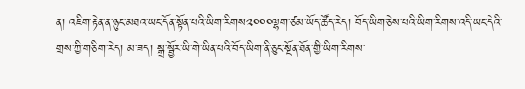ན། འཇིག་རྟེན་ན་ཉུང་མཐའ་ཡང་དོན་སྟོན་པའི་ཡིག་རིགས༢༠༠༠ལྷག་ཙམ་ཡོད་ཚོད་རེད། བོད་ཡིག་ཅེས་པའི་ཡིག་རིགས་འདི་ཡང་དེའི་གྲས་ཀྱི་གཅིག་རེད། མ་ཟད། སྒྲ་སྦྱོར་ཡི་གེ་ཡིན་པའི་བོད་ཡིག་ནི་ཅུང་སྔོན་ཐོན་གྱི་ཡིག་རིགས་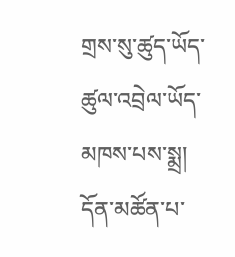གྲས་སུ་ཚུད་ཡོད་ཚུལ་འབྲེལ་ཡོད་མཁས་པས་སྨྲ། དོན་མཚོན་པ་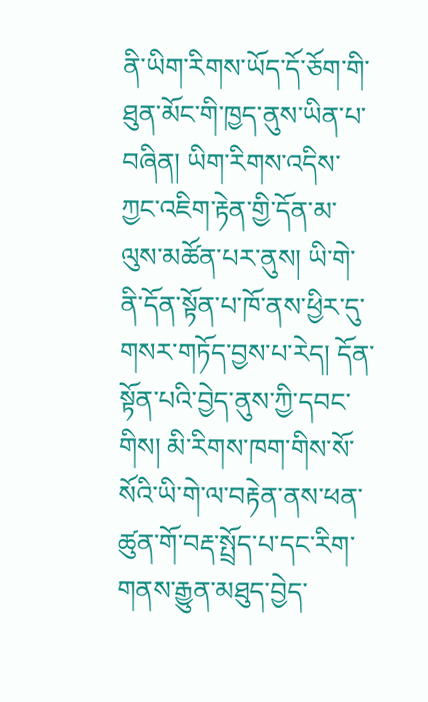ནི་ཡིག་རིགས་ཡོད་དོ་ཅོག་གི་ཐུན་མོང་གི་ཁྱད་ནུས་ཡིན་པ་བཞིན། ཡིག་རིགས་འདིས་ཀྱང་འཇིག་རྟེན་གྱི་དོན་མ་ལུས་མཚོན་པར་ནུས། ཡི་གེ་ནི་དོན་སྟོན་པ་ཁོ་ནས་ཕྱིར་དུ་གསར་གཏོད་བྱས་པ་རེད། དོན་སྟོན་པའི་བྱེད་ནུས་ཀྱི་དབང་གིས། མི་རིགས་ཁག་གིས་སོ་སོའི་ཡི་གེ་ལ་བརྟེན་ནས་ཕན་ཚུན་གོ་བརྡ་སྤྲོད་པ་དང་རིག་གནས་རྒྱུན་མཐུད་བྱེད་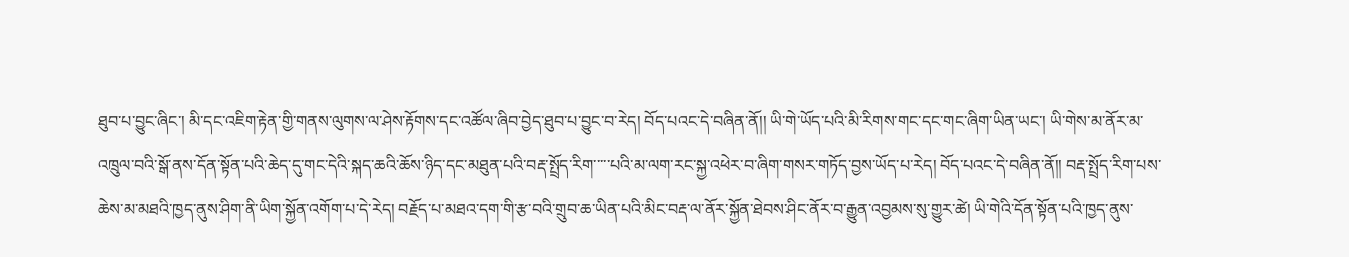ཐུབ་པ་བྱུང་ཞིང་། མི་དང་འཇིག་རྟེན་གྱི་གནས་ལུགས་ལ་ཤེས་རྟོགས་དང་འཚོལ་ཞིབ་བྱེད་ཐུབ་པ་བྱུང་བ་རེད། བོད་པའང་དེ་བཞིན་ནོ།། ཡི་གེ་ཡོད་པའི་མི་རིགས་གང་དང་གང་ཞིག་ཡིན་ཡང་། ཡི་གེས་མ་ནོར་མ་འཁྲུལ་བའི་སྒོ་ནས་དོན་སྟོན་པའི་ཆེད་དུ་གང་དེའི་སྐད་ཆའི་ཆོས་ཉིད་དང་མཐུན་པའི་བརྡ་སྤྲོད་རིག་་་་་པའི་མ་ལག་རང་སྐྱ་འཕེར་བ་ཞིག་གསར་གཏོད་བྱས་ཡོད་པ་རེད། བོད་པའང་དེ་བཞིན་ནོ།། བརྡ་སྤྲོད་རིག་པས་ཆེས་མ་མཐའི་ཁྱད་ནུས་ཤིག་ནི་ཡིག་སྐྱོན་འགོག་པ་དེ་རེད། བརྗོད་པ་མཐའ་དག་གི་རྩ་བའི་གྲུབ་ཆ་ཡིན་པའི་མིང་བརྡ་ལ་ནོར་སྐྱོན་ཐེབས་ཤིང་ནོར་བ་རྒྱུན་འབྱམས་སུ་གྱུར་ཚེ། ཡི་གེའི་དོན་སྟོན་པའི་ཁྱད་ནུས་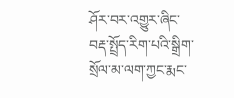ཤོར་བར་འགྱུར་ཞིང་བརྡ་སྤྲོད་རིག་པའི་སྒྲིག་སྲོལ་མ་ལག་ཀྱང་རྨང་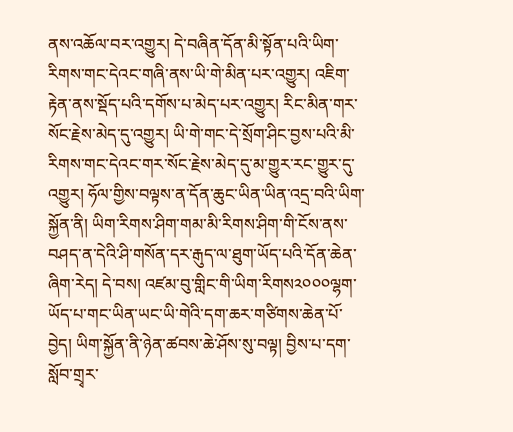ནས་འཆོལ་བར་འགྱུར། དེ་བཞིན་དོན་མི་སྟོན་པའི་ཡིག་རིགས་གང་དེའང་གཞི་ནས་ཡི་གེ་མིན་པར་འགྱུར། འཇིག་རྟེན་ནས་སྡོད་པའི་དགོས་པ་མེད་པར་འགྱུར། རིང་མིན་གར་སོང་རྗེས་མེད་དུ་འགྱུར། ཡི་གེ་གང་དེ་སྲོག་ཤིང་བྱས་པའི་མི་རིགས་གང་དེའང་གར་སོང་རྗེས་མེད་དུ་མ་གྱུར་རང་གྱུར་དུ་འགྱུར། ཧོལ་གྱིས་བལྟས་ན་དོན་ཆུང་ཡིན་ཡིན་འདྲ་བའི་ཡིག་སྐྱོན་ནི། ཡིག་རིགས་ཤིག་གམ་མི་རིགས་ཤིག་གི་ངོས་ནས་བཤད་ན་དེའི་ཤི་གསོན་དར་རྒུད་ལ་ཐུག་ཡོད་པའི་དོན་ཆེན་ཞིག་རེད། དེ་བས། འཛམ་བུ་གླིང་གི་ཡིག་རིགས༢༠༠༠ལྷག་ཡོད་པ་གང་ཡིན་ཡང་ཡི་གེའི་དག་ཆར་གཙིགས་ཆེན་པོ་བྱེད། ཡིག་སྐྱོན་ནི་ཉེན་ཚབས་ཆེ་ཤོས་སུ་བལྟ། བྱིས་པ་དག་སློབ་གྲྭར་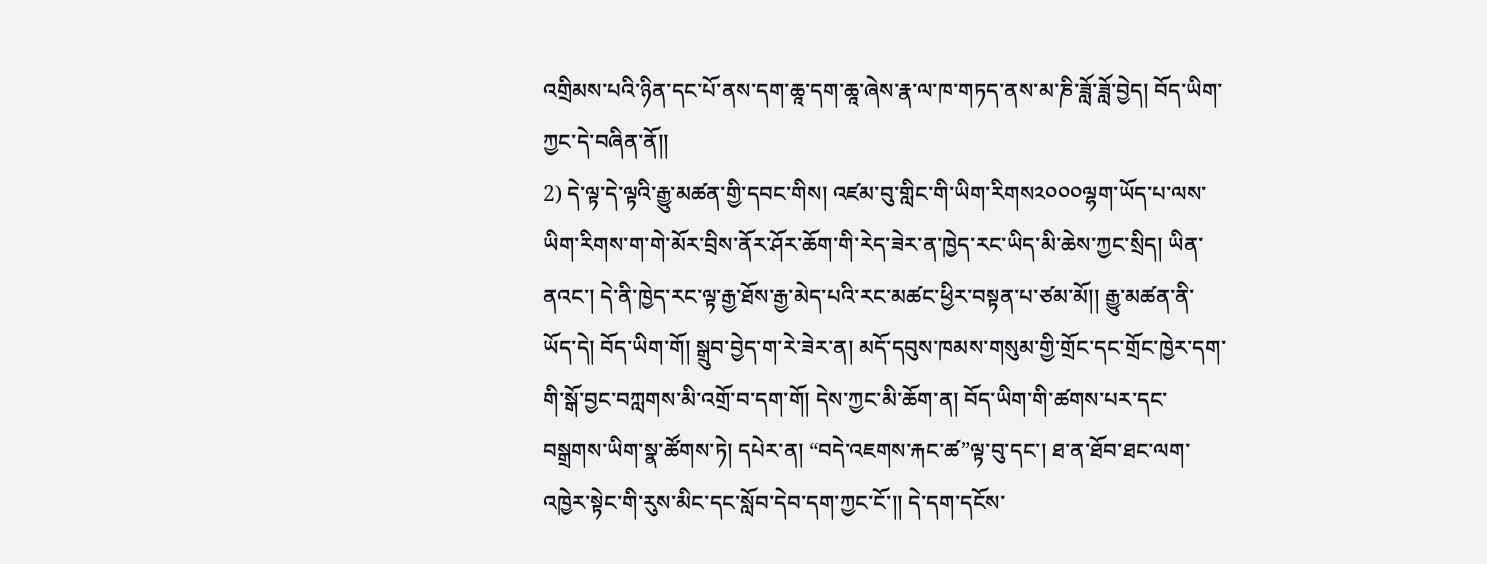འགྲིམས་པའི་ཉིན་དང་པོ་ནས་དག་ཆཱ་དག་ཆཱ་ཞེས་རྣ་ལ་ཁ་གཏད་ནས་མ་ཎི་ཟློ་ཟློ་བྱེད། བོད་ཡིག་ཀྱང་དེ་བཞིན་ནོ།།
2) དེ་ལྟ་དེ་ལྟའི་རྒྱུ་མཚན་གྱི་དབང་གིས། འཛམ་བུ་གླིང་གི་ཡིག་རིགས༢༠༠༠ལྷག་ཡོད་པ་ལས་ཡིག་རིགས་ག་གེ་མོར་བྲིས་ནོར་ཤོར་ཆོག་གི་རེད་ཟེར་ན་ཁྱེད་རང་ཡིད་མི་ཆེས་ཀྱང་སྲིད། ཡིན་ནའང་། དེ་ནི་ཁྱེད་རང་ལྟ་རྒྱ་ཐོས་རྒྱ་མེད་པའི་རང་མཚང་ཕྱིར་བསྟན་པ་ཙམ་མོ།། རྒྱུ་མཚན་ནི་ཡོད་དེ། བོད་ཡིག་གོ། སྒྲུབ་བྱེད་ག་རེ་ཟེར་ན། མདོ་དབུས་ཁམས་གསུམ་གྱི་གྲོང་དང་གྲོང་ཁྱེར་དག་གི་སྒོ་བྱང་བཀླགས་མི་འགྲོ་བ་དག་གོ། དེས་ཀྱང་མི་ཆོག་ན། བོད་ཡིག་གི་ཚགས་པར་དང་བསྒྲགས་ཡིག་སྣ་ཚོགས་ཏེ། དཔེར་ན། “བདེ་འཇགས་རྐང་ཚ”ལྟ་བུ་དང་། ཐ་ན་ཐོབ་ཐང་ལག་འཁྱེར་སྟེང་གི་རུས་མིང་དང་སློབ་དེབ་དག་ཀྱང་ངོ་།། དེ་དག་དངོས་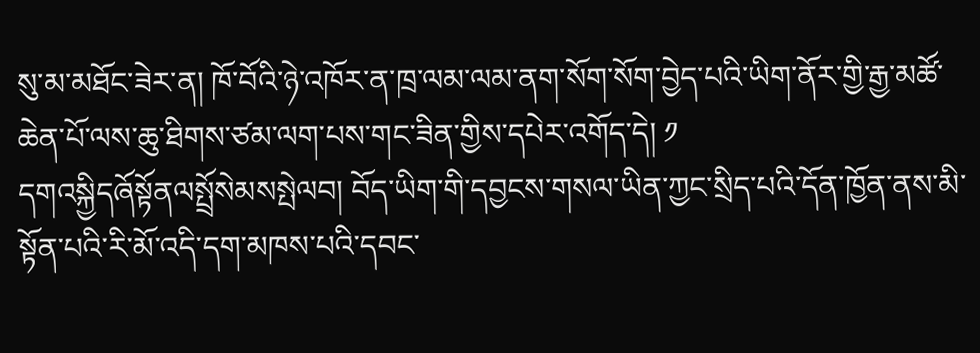སུ་མ་མཐོང་ཟེར་ན། ཁོ་བོའི་ཉེ་འཁོར་ན་ཁྲ་ལམ་ལམ་ནག་སོག་སོག་བྱེད་པའི་ཡིག་ནོར་གྱི་རྒྱ་མཚོ་ཆེན་པོ་ལས་ཆུ་ཐིགས་ཙམ་ལག་པས་གང་ཟིན་གྱིས་དཔེར་འགོད་དེ། ༡ དགའསྐྱིདཞོསྟོནལསྤྲོསེམསསྤེལབ། བོད་ཡིག་གི་དབྱངས་གསལ་ཡིན་ཀྱང་སྲིད་པའི་དོན་ཁྱོན་ནས་མི་སྟོན་པའི་རི་མོ་འདི་དག་མཁས་པའི་དབང་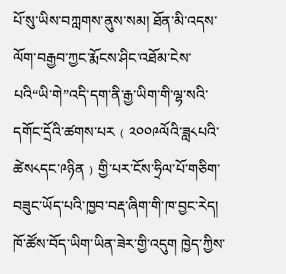པོ་སུ་ཡིས་བཀླགས་ནུས་སམ། ཐོན་མི་འདས་ལོག་བརྒྱབ་ཀྱང་རྨོངས་ཤིང་འཐོམ་ངེས་པའི“ཡི་གེ”འདི་དག་ནི་རྒྱ་ཡིག་གི་ལྷ་སའི་དགོང་དྲོའི་ཚགས་པར﹙༢༠༠༩ལོའི་ཟླ༨པའི་ཚེས༨དང་༩ཉིན﹚གྱི་པར་ངོས་ཧྲིལ་པོ་གཅིག་བཟུང་ཡོད་པའི་ཁྱབ་བརྡ་ཞིག་གི་ཁ་བྱང་རེད། ཁོ་ཚོས་བོད་ཡིག་ཡིན་ཟེར་གྱི་འདུག ཁྱེད་ཀྱིས་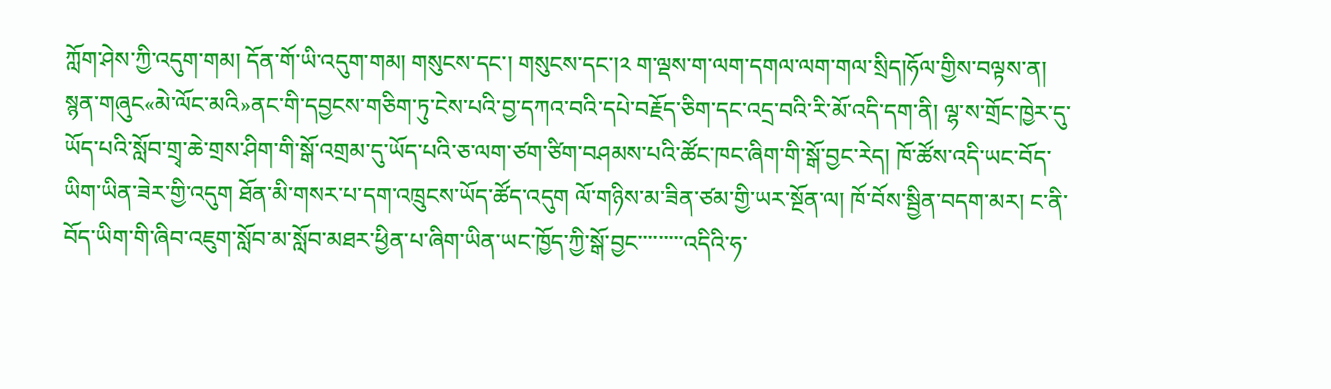ཀློག་ཤེས་ཀྱི་འདུག་གམ། དོན་གོ་ཡི་འདུག་གམ། གསུངས་དང་། གསུངས་དང་།༢ ག་ལྡས་ག་ལག་དགལ་ལག་གལ་སྲིད།ཧོལ་གྱིས་བལྟས་ན། སྙན་གཞུང«མེ་ལོང་མའི»ནང་གི་དབྱངས་གཅིག་ཏུ་ངེས་པའི་བྱ་དཀའ་བའི་དཔེ་བརྗོད་ཅིག་དང་འདྲ་བའི་རི་མོ་འདི་དག་ནི། ལྷ་ས་གྲོང་ཁྱེར་དུ་ཡོད་པའི་སློབ་གྲྭ་ཆེ་གྲས་ཤིག་གི་སྒོ་འགྲམ་དུ་ཡོད་པའི་ཅ་ལག་ཙག་ཙིག་བཤམས་པའི་ཚོང་ཁང་ཞིག་གི་སྒོ་བྱང་རེད། ཁོ་ཚོས་འདི་ཡང་བོད་ཡིག་ཡིན་ཟེར་གྱི་འདུག ཐོན་མི་གསར་པ་དག་འཁྲུངས་ཡོད་ཚོད་འདུག ལོ་གཉིས་མ་ཟིན་ཙམ་གྱི་ཡར་སྔོན་ལ། ཁོ་བོས་སྦྱིན་བདག་མར། ང་ནི་བོད་ཡིག་གི་ཞིབ་འཇུག་སློབ་མ་སློབ་མཐར་ཕྱིན་པ་ཞིག་ཡིན་ཡང་ཁྱོད་ཀྱི་སྒོ་བྱང་་་་་་་་་འདིའི་ཧ་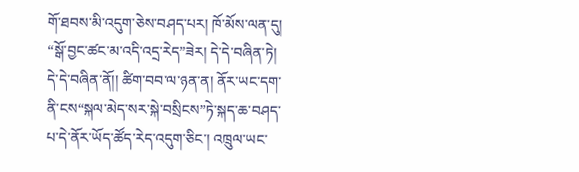གོ་ཐབས་མི་འདུག་ཅེས་བཤད་པར། ཁོ་མོས་ལན་དུ། “སྒོ་བྱང་ཚང་མ་འདི་འདྲ་རེད”ཟེར། དེ་དེ་བཞིན་ཏེ། དེ་དེ་བཞིན་ནོ།། ཚིག་བབ་ལ་ཉན་ན། ནོར་ཡང་དག་ནི་ངས“སྐལ་མེད་སར་སྐེ་བསྲིངས”ཏེ་སྐད་ཆ་བཤད་པ་དེ་ནོར་ཡོད་ཚོད་རེད་འདུག་ཅིང་། འཁྲུལ་ཡང་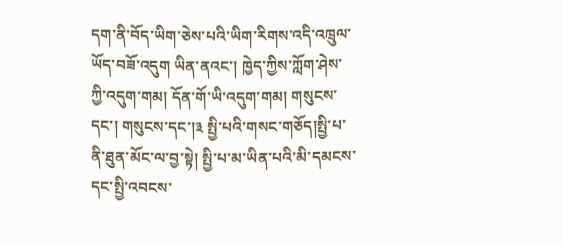དག་ནི་བོད་ཡིག་ཅེས་པའི་ཡིག་རིགས་འདི་འཁྲུལ་ཡོད་བཟོ་འདུག ཡིན་ནའང་། ཁྱེད་ཀྱིས་ཀློག་ཤེས་ཀྱི་འདུག་གམ། དོན་གོ་ཡི་འདུག་གམ། གསུངས་དང་། གསུངས་དང་།༣ སྤྱི་པའི་གསང་གཅོད།སྤྱི་པ་ནི་ཐུན་མོང་ལ་བྱ་སྟེ། སྤྱི་པ་མ་ཡིན་པའི་མི་དམངས་དང་སྤྱི་འབངས་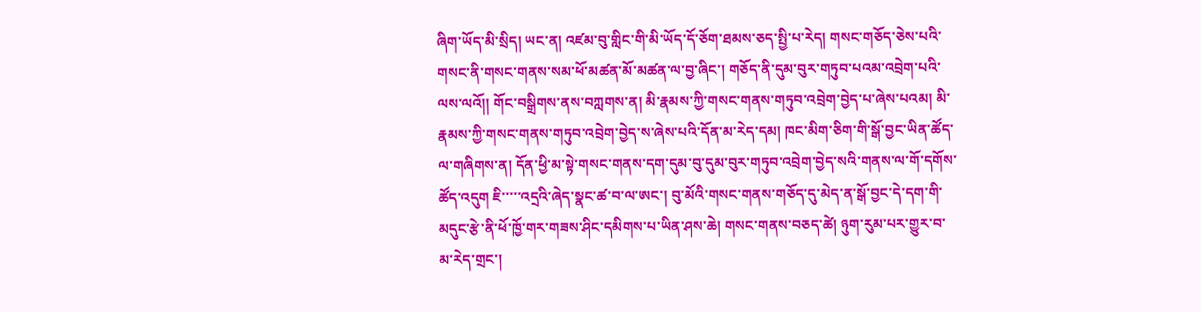ཞིག་ཡོད་མི་སྲིད། ཡང་ན། འཛམ་བུ་གླིང་གི་མི་ཡོད་དོ་ཅོག་ཐམས་ཅད་སྤྱི་པ་རེད། གསང་གཅོད་ཅེས་པའི་གསང་ནི་གསང་གནས་སམ་ཕོ་མཚན་མོ་མཚན་ལ་བྱ་ཞིང་། གཅོད་ནི་དུམ་བུར་གཏུབ་པའམ་འབྲེག་པའི་ལས་ལའོ།། གོང་བསྒྲིགས་ནས་བཀླགས་ན། མི་རྣམས་ཀྱི་གསང་གནས་གཏུབ་འབྲེག་བྱེད་པ་ཞེས་པའམ། མི་རྣམས་ཀྱི་གསང་གནས་གཏུབ་འབྲེག་བྱེད་ས་ཞེས་པའི་དོན་མ་རེད་དམ། ཁང་མིག་ཅིག་གི་སྒོ་བྱང་ཡིན་ཚོད་ལ་གཞིགས་ན། དོན་ཕྱི་མ་སྟེ་གསང་གནས་དག་དུམ་བུ་དུམ་བུར་གཏུབ་འབྲེག་བྱེད་སའི་གནས་ལ་གོ་དགོས་ཚོད་འདུག ཇི་་་་་འདྲའི་ཞེད་སྣང་ཚ་བ་ལ་ཨང་། བུ་མོའི་གསང་གནས་གཅོད་དུ་མེད་ན་སྒོ་བྱང་དེ་དག་གི་མདུང་རྩེ་ནི་ཕོ་ཁྱོ་གར་གཟས་ཤིང་དམིགས་པ་ཡིན་ཤས་ཆེ། གསང་གནས་བཅད་ཚེ། ཉུག་རུམ་པར་གྱུར་བ་མ་རེད་གྲང་།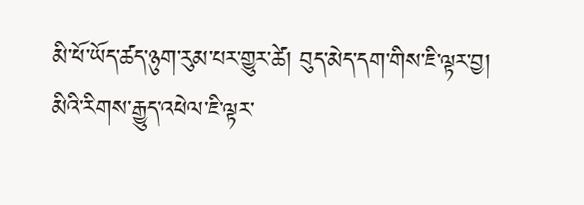མི་ཕོ་ཡོད་ཚད་ཉུག་རུམ་པར་གྱུར་ཚེ། བུད་མེད་དག་གིས་ཇི་ལྟར་བྱ། མིའི་རིགས་རྒྱུད་འཕེལ་ཇི་ལྟར་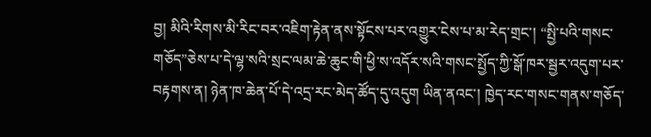བྱ། མིའི་རིགས་མི་རིང་བར་འཇིག་རྟེན་ནས་སྟོངས་པར་འགྱུར་ངེས་པ་མ་རེད་གྲང་། “སྤྱི་པའི་གསང་གཅོད”ཅེས་པ་དེ་ལྷ་སའི་སྲང་ལམ་ཆེ་ཆུང་གི་ཕྱི་ས་འདོར་སའི་གསང་སྤྱོད་ཀྱི་སྒོ་ཁར་སྦྱར་འདུག་པར་བརྟགས་ན། ཉེན་ཁ་ཆེན་པོ་དེ་འདྲ་རང་མེད་ཚོད་དུ་འདུག ཡིན་ནའང་། ཁྱེད་རང་གསང་གནས་གཅོད་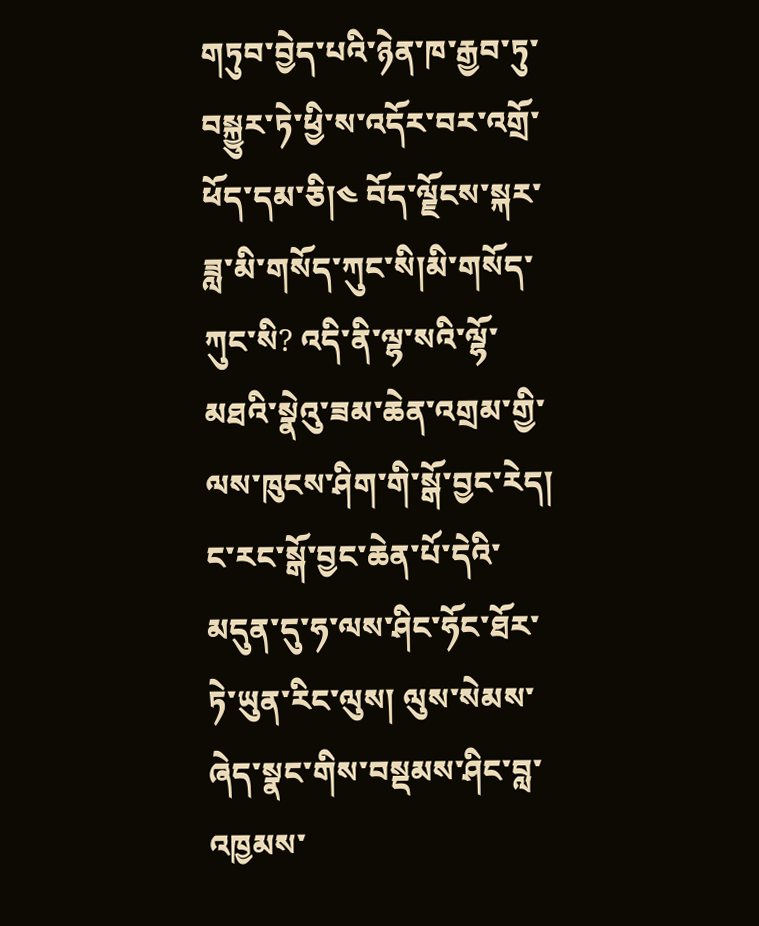གཏུབ་བྱེད་པའི་ཉེན་ཁ་རྒྱབ་ཏུ་བསྐྱུར་ཏེ་ཕྱི་ས་འདོར་བར་འགྲོ་ཕོད་དམ་ཅི།༤ བོད་ལྗོངས་སྐར་ཟླ་མི་གསོད་ཀུང་སི།མི་གསོད་ཀུང་སི? འདི་ནི་ལྷ་སའི་ལྷོ་མཐའི་སྣེའུ་ཟམ་ཆེན་འགྲམ་གྱི་ལས་ཁུངས་ཤིག་གི་སྒོ་བྱང་རེད། ང་རང་སྒོ་བྱང་ཆེན་པོ་དེའི་མདུན་དུ་ཧ་ལས་ཤིང་ཧོང་ཐོར་ཏེ་ཡུན་རིང་ལུས། ལུས་སེམས་ཞེད་སྣང་གིས་བསྡམས་ཤིང་བླ་འཁྱམས་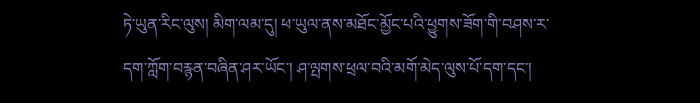ཏེ་ཡུན་རིང་ལུས། མིག་ལམ་དུ། ཕ་ཡུལ་ནས་མཐོང་མྱོང་པའི་ཕྱུགས་ཟོག་གི་བཤས་ར་དག་ཀློག་བརྙན་བཞིན་ཤར་ཡོང་། ཤ་ལྤགས་ཕྲལ་བའི་མགོ་མེད་ལུས་པོ་དག་དང་།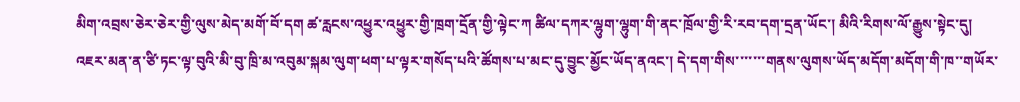མིག་འབྲས་ཅེར་ཅེར་གྱི་ལུས་མེད་མགོ་བོ་དག ཚ་རླངས་འཕྱུར་འཕྱུར་གྱི་ཁྲག་དྲོན་གྱི་ལྟེང་ཀ ཚིལ་དཀར་ལྷུག་ལྷུག་གི་ནང་ཁྲོལ་གྱི་རི་རབ་དག་དྲན་ཡོང་། མིའི་རིགས་ལོ་རྒྱུས་སྟེང་དུ། འཇར་མན་ན་ཙི་ཏང་ལྟ་བུའི་མི་བུ་ཁྲི་མ་འབུམ་སྐམ་ལུག་ཕག་པ་ལྟར་གསོད་པའི་ཚོགས་པ་མང་དུ་བྱུང་མྱོང་ཡོད་ནའང་། དེ་དག་གིས་་་་་་་གནས་ལུགས་ཡོད་མདོག་མདོག་གི་ཁ་་གཡོར་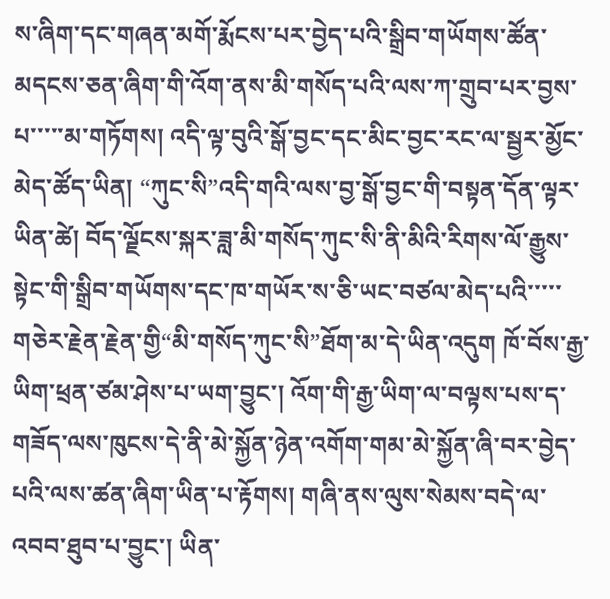ས་ཞིག་དང་གཞན་མགོ་རྨོངས་པར་བྱེད་པའི་སྒྲིབ་གཡོགས་ཚོན་མདངས་ཅན་ཞིག་གི་འོག་ནས་མི་གསོད་པའི་ལས་ཀ་གྲུབ་པར་བྱས་པ་་་་་མ་གཏོགས། འདི་ལྟ་བུའི་སྒོ་བྱང་དང་མིང་བྱང་རང་ལ་སྦྱར་མྱོང་མེད་ཚོད་ཡིན། “ཀུང་སི”འདི་གའི་ལས་བྱ་སྒོ་བྱང་གི་བསྟན་དོན་ལྟར་ཡིན་ཚེ། བོད་ལྗོངས་སྐར་ཟླ་མི་གསོད་ཀུང་སི་ནི་མིའི་རིགས་ལོ་རྒྱུས་སྟེང་གི་སྒྲིབ་གཡོགས་དང་ཁ་གཡོར་ས་ཅི་ཡང་བཙལ་མེད་པའི་་་་་གཅེར་རྗེན་རྗེན་གྱི“མི་གསོད་ཀུང་སི”ཐོག་མ་དེ་ཡིན་འདུག ཁོ་བོས་རྒྱ་ཡིག་ཕྲན་ཙམ་ཤེས་པ་ཡག་བྱུང་། འོག་གི་རྒྱ་ཡིག་ལ་བལྟས་པས་ད་གཟོད་ལས་ཁུངས་དེ་ནི་མེ་སྐྱོན་ཉེན་འགོག་གམ་མེ་སྐྱོན་ཞི་བར་བྱེད་པའི་ལས་ཚན་ཞིག་ཡིན་པ་རྟོགས། གཞི་ནས་ལུས་སེམས་བདེ་ལ་འབབ་ཐུབ་པ་བྱུང་། ཡིན་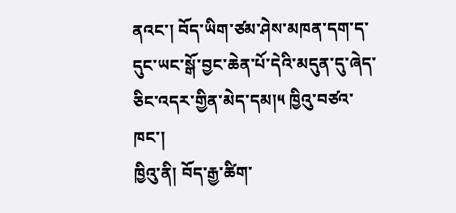ནའང་། བོད་ཡིག་ཙམ་ཤེས་མཁན་དག་ད་དུང་ཡང་སྒོ་བྱང་ཆེན་པོ་དེའི་མདུན་དུ་ཞེད་ཅིང་འདར་གྱིན་མེད་དམ།༥ ཁྱིའུ་བཙའ་ཁང་།
ཁྱིའུ་ནི། བོད་རྒྱ་ཚིག་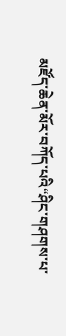མཛོད་ཆེན་མོར་བཀོད་པའི“ཤིང་གཤགས་པ་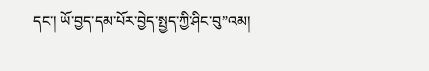དང་། ཡོ་བྱད་དམ་པོར་བྱེད་སྤྱད་ཀྱི་ཤིང་བུ”འམ།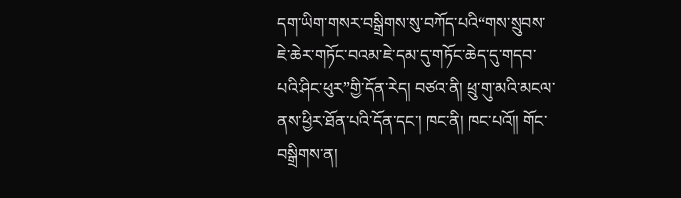དག་ཡིག་གསར་བསྒྲིགས་སུ་བཀོད་པའི“གས་སྲུབས་ཇེ་ཆེར་གཏོང་བའམ་ཇེ་དམ་དུ་གཏོང་ཆེད་དུ་གདབ་པའི་ཤིང་ཕུར”གྱི་དོན་རེད། བཙའ་ནི། ཕྲུ་གུ་མའི་མངལ་ནས་ཕྱིར་ཐོན་པའི་དོན་དང་། ཁང་ནི། ཁང་པའོ།། གོང་བསྒྲིགས་ན།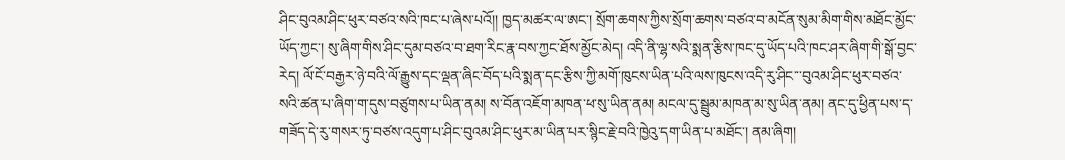ཤིང་བུའམ་ཤིང་ཕུར་བཙའ་སའི་ཁང་པ་ཞེས་པའོ།། ཁྱད་མཚར་ལ་ཨང་། སྲོག་ཆགས་ཀྱིས་སྲོག་ཆགས་བཙའ་བ་མངོན་སུམ་མིག་གིས་མཐོང་མྱོང་ཡོད་ཀྱང་། སུ་ཞིག་གིས་ཤིང་དུམ་བཙའ་བ་ཐག་རིང་རྣ་བས་ཀྱང་ཐོས་མྱོང་མེད། འདི་ནི་ལྷ་སའི་སྨན་རྩིས་ཁང་དུ་ཡོད་པའི་ཁང་ཤར་ཞིག་གི་སྒོ་བྱང་རེད། ལོ་ངོ་བརྒྱར་ཉེ་བའི་ལོ་རྒྱུས་དང་ལྡན་ཞིང་བོད་པའི་སྨན་དང་རྩིས་ཀྱི་མགོ་ཁུངས་ཡིན་པའི་ལས་ཁུངས་འདི་རུ་ཤིང་་་བུའམ་ཤིང་ཕུར་བཙའ་སའི་ཚན་པ་ཞིག་ག་དུས་བཙུགས་པ་ཡིན་ནམ། ས་བོན་འཇོག་མཁན་ཕ་སུ་ཡིན་ནམ། མངལ་དུ་སྦྲུམ་མཁན་མ་སུ་ཡིན་ནམ། ནང་དུ་ཕྱིན་པས་ད་གཟོད་དེ་རུ་གསར་ཏུ་བཙས་འདུག་པ་ཤིང་བུའམ་ཤིང་ཕུར་མ་ཡིན་པར་སྙིང་རྗེ་བའི་ཁྱེའུ་དག་ཡིན་པ་མཐོང་། ནམ་ཞིག།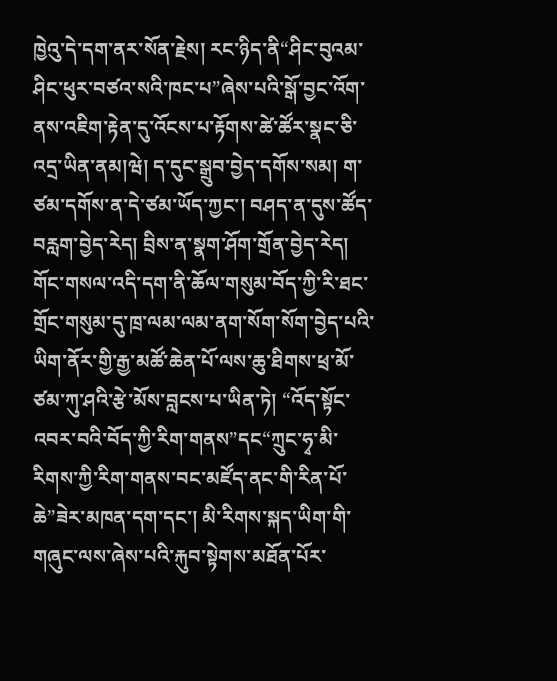ཁྱེའུ་དེ་དག་ནར་སོན་རྗེས། རང་ཉིད་ནི“ཤིང་བུའམ་ཤིང་ཕུར་བཙའ་སའི་ཁང་པ”ཞེས་པའི་སྒོ་བྱང་འོག་ནས་འཇིག་རྟེན་དུ་འོངས་པ་རྟོགས་ཚེ་ཚོར་སྣང་ཅི་འདྲ་ཡིན་ནམ།ཝེ། ད་དུང་སྒྲུབ་བྱེད་དགོས་སམ། ག་ཙམ་དགོས་ན་དེ་ཙམ་ཡོད་ཀྱང་། བཤད་ན་དུས་ཚོད་བརླག་བྱེད་རེད། བྲིས་ན་སྣག་ཤོག་གྲོན་བྱེད་རེད། གོང་གསལ་འདི་དག་ནི་ཆོལ་གསུམ་བོད་ཀྱི་རི་ཐང་གྲོང་གསུམ་དུ་ཁྲ་ལམ་ལམ་ནག་སོག་སོག་བྱེད་པའི་ཡིག་ནོར་གྱི་རྒྱ་མཚོ་ཆེན་པོ་ལས་ཆུ་ཐིགས་ཕྲ་མོ་ཙམ་ཀུ་ཤའི་རྩེ་མོས་བླངས་པ་ཡིན་ཏེ། “འོད་སྟོང་འབར་བའི་བོད་ཀྱི་རིག་གནས”དང“ཀྲུང་ཧྭ་མི་རིགས་ཀྱི་རིག་གནས་བང་མཛོད་ནང་གི་རིན་པོ་ཆེ”ཟེར་མཁན་དག་དང་། མི་རིགས་སྐད་ཡིག་གི་གཞུང་ལས་ཞེས་པའི་རྐུབ་སྟེགས་མཐོན་པོར་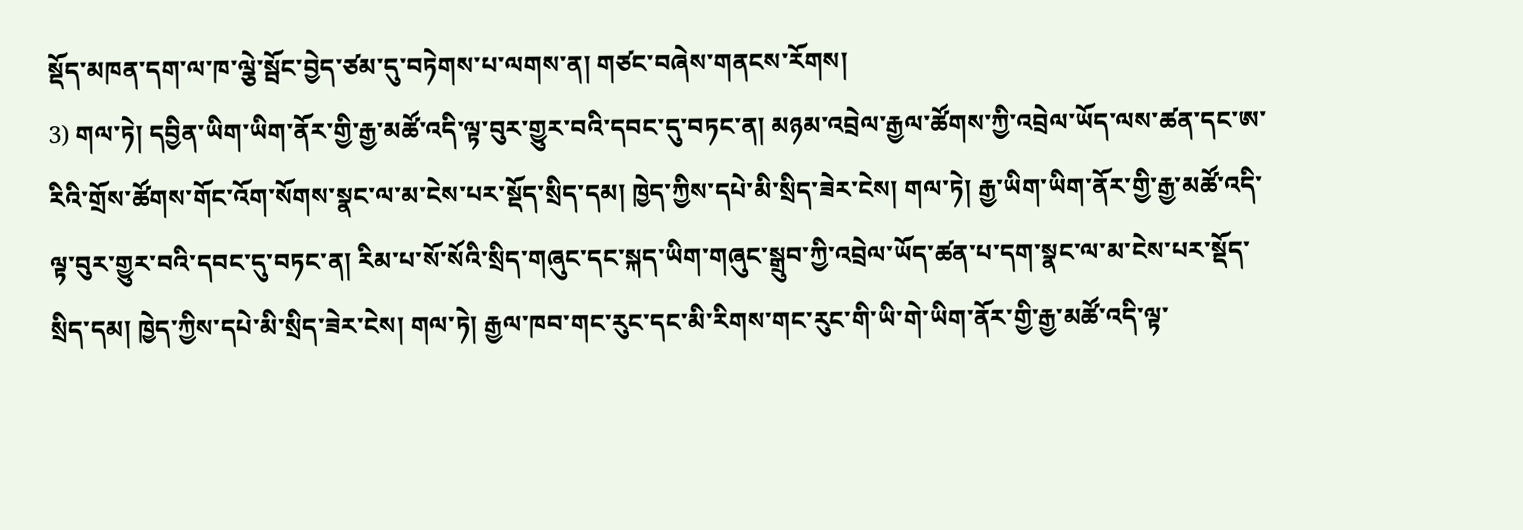སྡོད་མཁན་དག་ལ་ཁ་ལྕེ་སྦོང་བྱེད་ཙམ་དུ་བཏེགས་པ་ལགས་ན། གཙང་བཞེས་གནངས་རོགས།
3) གལ་ཏེ། དབྱིན་ཡིག་ཡིག་ནོར་གྱི་རྒྱ་མཚོ་འདི་ལྟ་བུར་གྱུར་བའི་དབང་དུ་བཏང་ན། མཉམ་འབྲེལ་རྒྱལ་ཚོགས་ཀྱི་འབྲེལ་ཡོད་ལས་ཚན་དང་ཨ་རིའི་གྲོས་ཚོགས་གོང་འོག་སོགས་སྣང་ལ་མ་ངེས་པར་སྡོད་སྲིད་དམ། ཁྱེད་ཀྱིས་དཔེ་མི་སྲིད་ཟེར་ངེས། གལ་ཏེ། རྒྱ་ཡིག་ཡིག་ནོར་གྱི་རྒྱ་མཚོ་འདི་ལྟ་བུར་གྱུར་བའི་དབང་དུ་བཏང་ན། རིམ་པ་སོ་སོའི་སྲིད་གཞུང་དང་སྐད་ཡིག་གཞུང་སྒྲུབ་ཀྱི་འབྲེལ་ཡོད་ཚན་པ་དག་སྣང་ལ་མ་ངེས་པར་སྡོད་སྲིད་དམ། ཁྱེད་ཀྱིས་དཔེ་མི་སྲིད་ཟེར་ངེས། གལ་ཏེ། རྒྱལ་ཁབ་གང་རུང་དང་མི་རིགས་གང་རུང་གི་ཡི་གེ་ཡིག་ནོར་གྱི་རྒྱ་མཚོ་འདི་ལྟ་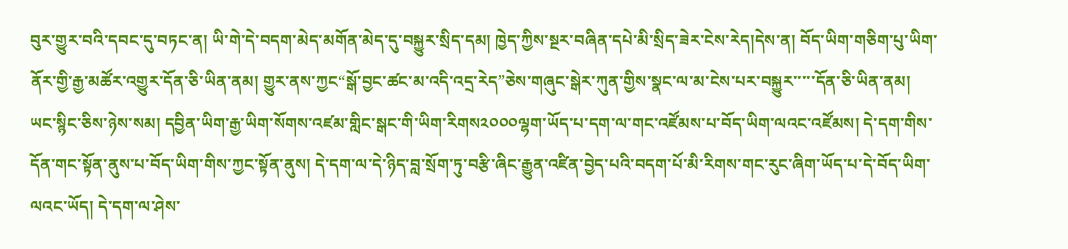བུར་གྱུར་བའི་དབང་དུ་བཏང་ན། ཡི་གེ་དེ་བདག་མེད་མགོན་མེད་དུ་བསྐྱུར་སྲིད་དམ། ཁྱེད་ཀྱིས་སྔར་བཞིན་དཔེ་མི་སྲིད་ཟེར་ངེས་རེད།དེས་ན། བོད་ཡིག་གཅིག་པུ་ཡིག་ནོར་གྱི་རྒྱ་མཚོར་འགྱུར་དོན་ཅི་ཡིན་ནམ། གྱུར་ནས་ཀྱང“སྒོ་བྱང་ཚང་མ་འདི་འདྲ་རེད”ཅེས་གཞུང་སྒེར་ཀུན་གྱིས་སྣང་ལ་མ་ངེས་པར་བསྐྱུར་་་་་དོན་ཅི་ཡིན་ནམ། ཡང་སྙིང་ཅིས་ཉེས་སམ། དབྱིན་ཡིག་རྒྱ་ཡིག་སོགས་འཛམ་གླིང་སྒང་གི་ཡིག་རིགས༢༠༠༠ལྷག་ཡོད་པ་དག་ལ་གང་འཛོམས་པ་བོད་ཡིག་ལའང་འཛོམས། དེ་དག་གིས་དོན་གང་སྟོན་ནུས་པ་བོད་ཡིག་གིས་ཀྱང་སྟོན་ནུས། དེ་དག་ལ་དེ་ཉིད་བླ་སྲོག་ཏུ་བརྩི་ཞིང་རྒྱུན་འཛིན་བྱེད་པའི་བདག་པོ་མི་རིགས་གང་རུང་ཞིག་ཡོད་པ་དེ་བོད་ཡིག་ལའང་ཡོད། དེ་དག་ལ་ཤེས་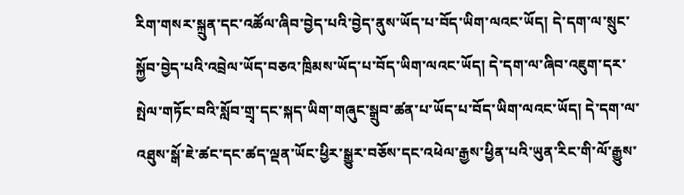རིག་གསར་སྐྲུན་དང་འཚོལ་ཞིབ་བྱེད་པའི་བྱེད་ནུས་ཡོད་པ་བོད་ཡིག་ལའང་ཡོད། དེ་དག་ལ་སྲུང་སྐྱོབ་བྱེད་པའི་འབྲེལ་ཡོད་བཅའ་ཁྲིམས་ཡོད་པ་བོད་ཡིག་ལའང་ཡོད། དེ་དག་ལ་ཞིབ་འཇུག་དར་སྤེལ་གཏོང་བའི་སློབ་གྲྭ་དང་སྐད་ཡིག་གཞུང་སྒྲུབ་ཚན་པ་ཡོད་པ་བོད་ཡིག་ལའང་ཡོད། དེ་དག་ལ་འཐུས་སྒོ་ཇེ་ཚང་དང་ཚད་ལྡན་ཡོང་ཕྱིར་སྒྱུར་བཅོས་དང་འཕེལ་རྒྱས་ཕྱིན་པའི་ཡུན་རིང་གི་ལོ་རྒྱུས་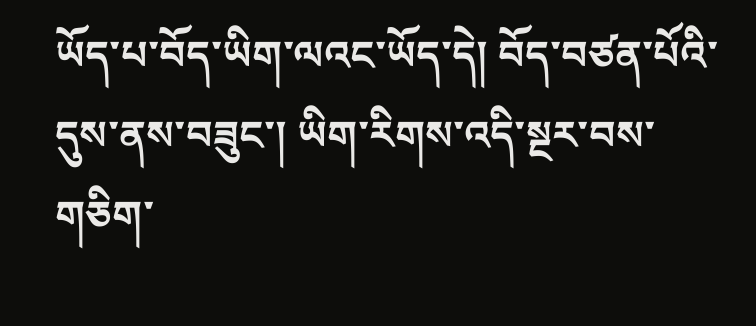ཡོད་པ་བོད་ཡིག་ལའང་ཡོད་དེ། བོད་བཙན་པོའི་དུས་ནས་བཟུང་། ཡིག་རིགས་འདི་སྔར་བས་གཅིག་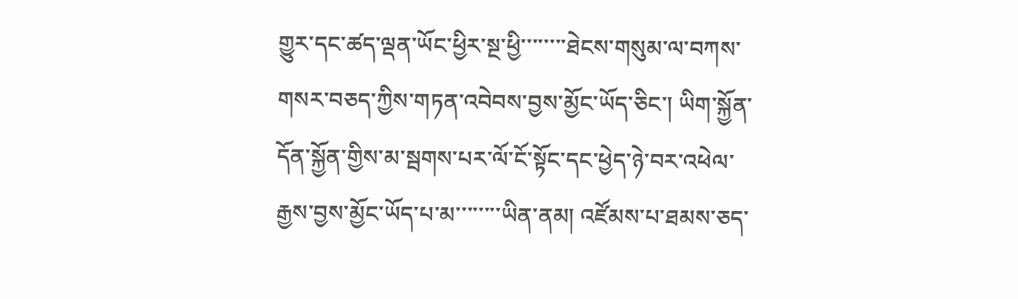གྱུར་དང་ཚད་ལྡན་ཡོང་ཕྱིར་སྔ་ཕྱི་་་་་་་་ཐེངས་གསུམ་ལ་བཀས་གསར་བཅད་ཀྱིས་གཏན་འབེབས་བྱས་མྱོང་ཡོད་ཅིང་། ཡིག་སྐྱོན་དོན་སྐྱོན་གྱིས་མ་སྦགས་པར་ལོ་ངོ་སྟོང་དང་ཕྱེད་ཉེ་བར་འཕེལ་རྒྱས་བྱས་མྱོང་ཡོད་པ་མ་་་་་་་་ཡིན་ནམ། འཛོམས་པ་ཐམས་ཅད་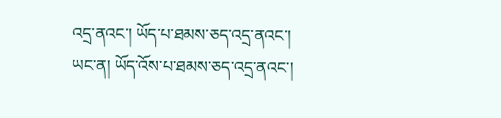འདྲ་ནའང་། ཡོད་པ་ཐམས་ཅད་འདྲ་ནའང་། ཡང་ན། ཡོད་འོས་པ་ཐམས་ཅད་འདྲ་ནའང་།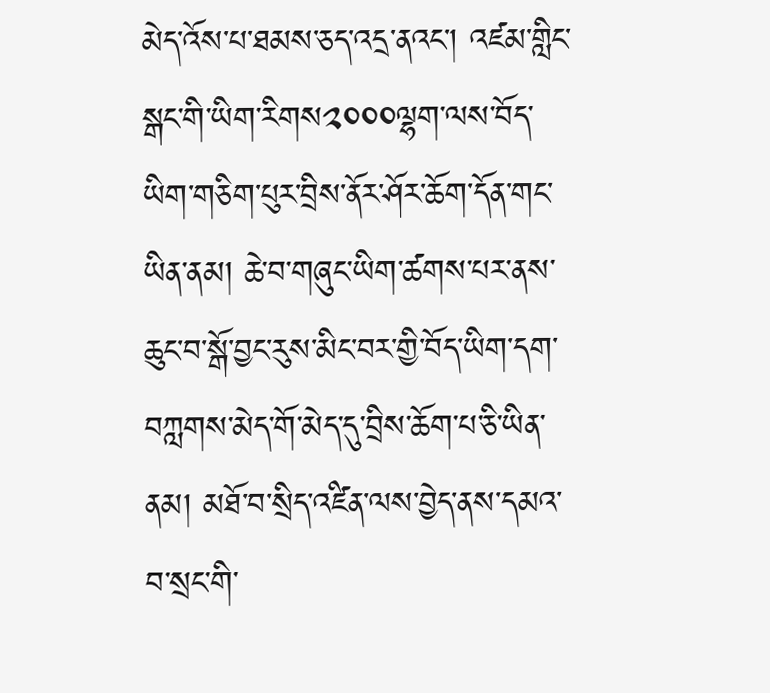མེད་འོས་པ་ཐམས་ཅད་འདྲ་ནའང་། འཛམ་གླིང་སྒང་གི་ཡིག་རིགས༢༠༠༠ལྷག་ལས་བོད་ཡིག་གཅིག་པུར་བྲིས་ནོར་ཤོར་ཆོག་དོན་གང་ཡིན་ནམ། ཆེ་བ་གཞུང་ཡིག་ཚགས་པར་ནས་ཆུང་བ་སྒོ་བྱང་རུས་མིང་བར་གྱི་བོད་ཡིག་དག་བཀླགས་མེད་གོ་མེད་དུ་བྲིས་ཆོག་པ་ཅི་ཡིན་ནམ། མཐོ་བ་སྲིད་འཛིན་ལས་བྱེད་ནས་དམའ་བ་སྲང་གི་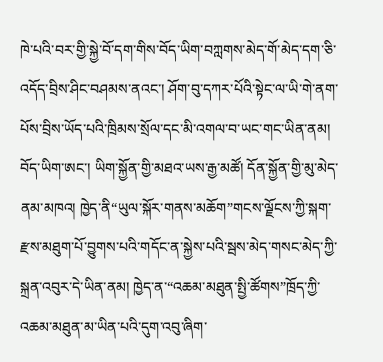ཁེ་པའི་བར་གྱི་སྐྱེ་བོ་དག་གིས་བོད་ཡིག་བཀླགས་མེད་གོ་མེད་དག་ཅི་འདོད་བྲིས་ཤིང་བཤམས་ནའང་། ཤོག་བུ་དཀར་པོའི་སྟེང་ལ་ཡི་གེ་ནག་པོས་བྲིས་ཡོད་པའི་ཁྲིམས་སྲོལ་དང་མི་འགལ་བ་ཡང་གང་ཡིན་ནམ། བོད་ཡིག་ཨང་། ཡིག་སྐྱོན་གྱི་མཐའ་ཡས་རྒྱ་མཚོ། དོན་སྐྱོན་གྱི་མུ་མེད་ནམ་མཁའ། ཁྱེད་ནི“ཡུལ་སྐོར་གནས་མཆོག”གངས་ལྗོངས་ཀྱི་སྐག་རྫས་མཐུག་པོ་བྱུགས་པའི་གདོང་ན་སྐྱེས་པའི་སྦས་མེད་གསང་མེད་ཀྱི་སྐྲན་འབུར་དེ་ཡིན་ནམ། ཁྱེད་ན་“འཆམ་མཐུན་སྤྱི་ཚོགས”ཁྲོད་ཀྱི་འཆམ་མཐུན་མ་ཡིན་པའི་དུག་འབུ་ཞིག་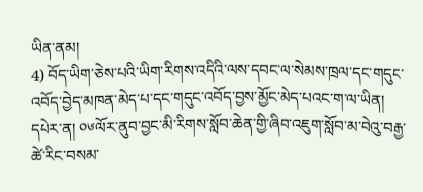ཡིན་ནམ།
4) བོད་ཡིག་ཅེས་པའི་ཡིག་རིགས་འདིའི་ལས་དབང་ལ་སེམས་ཁྲལ་དང་གདུང་འབོད་བྱེད་མཁན་མེད་པ་དང་གདུང་འབོད་བྱས་མྱོང་མེད་པའང་ག་ལ་ཡིན། དཔེར་ན། ༠༦ལོར་ནུབ་བྱང་མི་རིགས་སློབ་ཆེན་གྱི་ཞིབ་འཇུག་སློབ་མ་བེའུ་བརྒྱ་ཚེ་རིང་བསམ་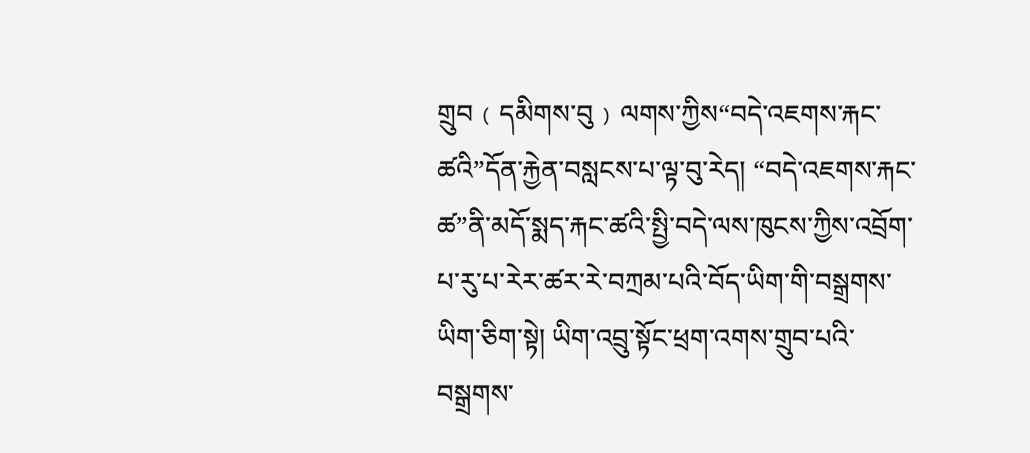གྲུབ﹙དམིགས་བུ﹚ལགས་ཀྱིས“བདེ་འཇགས་རྐང་ཚའི”དོན་རྐྱེན་བསླངས་པ་ལྟ་བུ་རེད། “བདེ་འཇགས་རྐང་ཚ”ནི་མདོ་སྨད་རྐང་ཚའི་སྤྱི་བདེ་ལས་ཁུངས་ཀྱིས་འབྲོག་པ་རུ་པ་རེར་ཚར་རེ་བཀྲམ་པའི་བོད་ཡིག་གི་བསྒྲགས་ཡིག་ཅིག་སྟེ། ཡིག་འབྲུ་སྟོང་ཕྲག་འགས་གྲུབ་པའི་བསྒྲགས་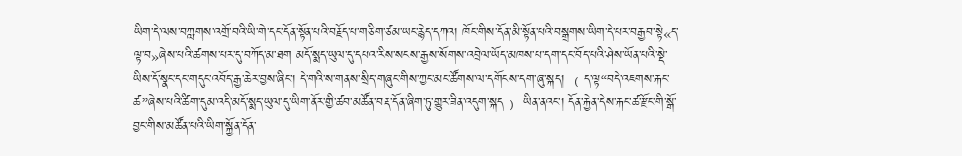ཡིག་དེ་ལས་བཀླགས་འགྲོ་བའི་ཡི་གེ་དང་དོན་སྟོན་པའི་བརྗོད་པ་གཅིག་ཙམ་ཡང་རྙེད་དཀའ། ཁོང་གིས་དོན་མི་སྟོན་པའི་བསྒྲགས་ཡིག་དེ་པར་བརྒྱབ་སྟེ«ད་ལྟ་བ»ཞེས་པའི་ཚགས་པར་དུ་བཀོད་མ་ཐག མདོ་སྨད་ཡུལ་དུ་དཔའ་རིས་སངས་རྒྱས་སོགས་འབྲེལ་ཡོད་མཁས་པ་དག་དང་བོད་པའི་ཤེས་ཡོན་པའི་སྡེ་ཡིས་དོ་སྣང་དང་གདུང་འབོད་རྒྱ་ཆེར་བྱས་ཞིང་། དེ་གའི་ས་གནས་སྲིད་གཞུང་གིས་ཀྱང་མང་ཚོགས་ལ་དགོངས་དག་ཞུ་སྐད། ﹙ད་ལྟ“བདེ་འཇགས་རྐང་ཚ”ཞེས་པའི་ཚིག་དུམ་འདི་མདོ་སྨད་ཡུལ་དུ་ཡིག་ནོར་གྱི་ཚབ་མཚོན་བརྡ་དོན་ཞིག་ཏུ་གྱུར་ཟིན་འདུག་སྐད﹚ ཡིན་ནའང་། དོན་རྐྱེན་དེས་རྐང་ཚ་རྫོང་གི་སྒོ་བྱང་གིས་མཚོན་པའི་ཡིག་སྐྱོན་དོན་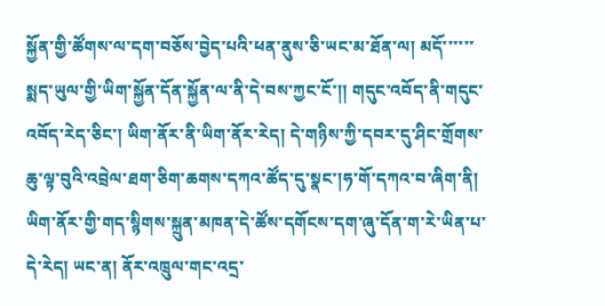སྐྱོན་གྱི་ཚོགས་ལ་དག་བཅོས་བྱེད་པའི་ཕན་ནུས་ཅི་ཡང་མ་ཐོན་ལ། མདོ་་་་་་སྨད་ཡུལ་གྱི་ཡིག་སྐྱོན་དོན་སྐྱོན་ལ་ནི་དེ་བས་ཀྱང་ངོ་།། གདུང་འབོད་ནི་གདུང་འབོད་རེད་ཅིང་། ཡིག་ནོར་ནི་ཡིག་ནོར་རེད། དེ་གཉིས་ཀྱི་དབར་དུ་ཤིང་གྲོགས་ཆུ་ལྟ་བུའི་འབྲེལ་ཐག་ཅིག་ཆགས་དཀའ་ཚོད་དུ་སྣང་།ཧ་གོ་དཀའ་བ་ཞིག་ནི། ཡིག་ནོར་གྱི་གད་སྙིགས་སྐྲུན་མཁན་དེ་ཚོས་དགོངས་དག་ཞུ་དོན་ག་རེ་ཡིན་པ་དེ་རེད། ཡང་ན། ནོར་འཁྲུལ་གང་འདྲ་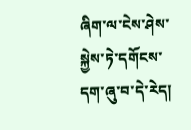ཞིག་ལ་ངེས་ཤེས་སྐྱེས་ཏེ་དགོངས་དག་ཞུ་བ་དེ་རེད།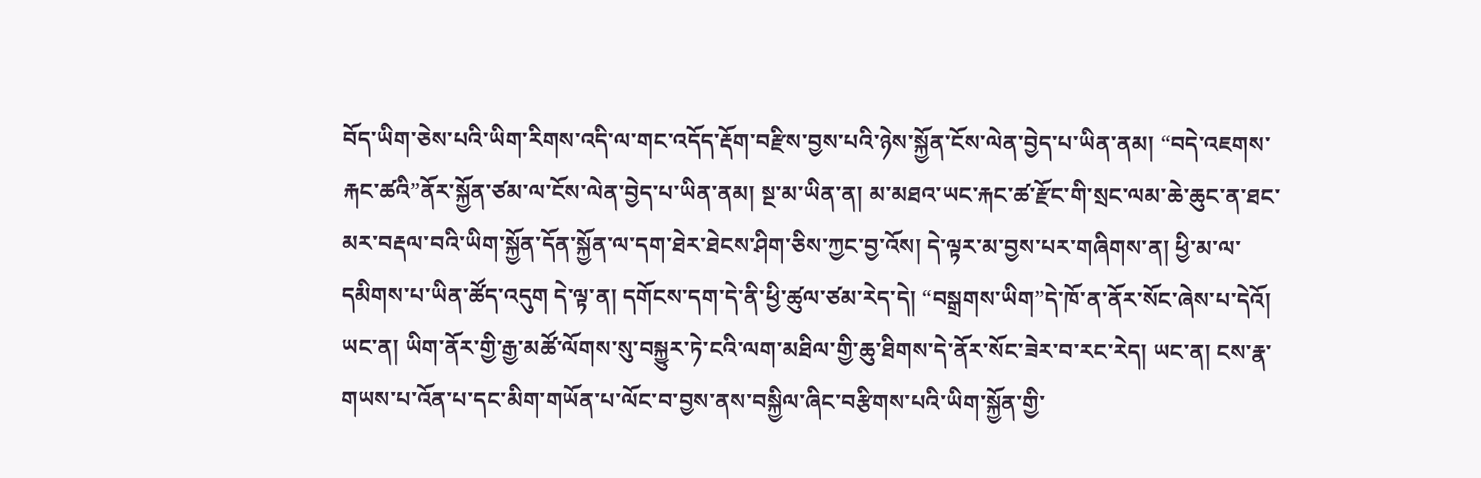བོད་ཡིག་ཅེས་པའི་ཡིག་རིགས་འདི་ལ་གང་འདོད་རྡོག་བརྫིས་བྱས་པའི་ཉེས་སྐྱོན་ངོས་ལེན་བྱེད་པ་ཡིན་ནམ། “བདེ་འཇགས་རྐང་ཚའི”ནོར་སྐྱོན་ཙམ་ལ་ངོས་ལེན་བྱེད་པ་ཡིན་ནམ། སྔ་མ་ཡིན་ན། མ་མཐའ་ཡང་རྐང་ཚ་རྫོང་གི་སྲང་ལམ་ཆེ་ཆུང་ན་ཐང་མར་བརྡལ་བའི་ཡིག་སྐྱོན་དོན་སྐྱོན་ལ་དག་ཐེར་ཐེངས་ཤིག་ཅིས་ཀྱང་བྱ་འོས། དེ་ལྟར་མ་བྱས་པར་གཞིགས་ན། ཕྱི་མ་ལ་དམིགས་པ་ཡིན་ཚོད་འདུག དེ་ལྟ་ན། དགོངས་དག་དེ་ནི་ཕྱི་ཚུལ་ཙམ་རེད་དེ། “བསྒྲགས་ཡིག”དེ་ཁོ་ན་ནོར་སོང་ཞེས་པ་དེའོ། ཡང་ན། ཡིག་ནོར་གྱི་རྒྱ་མཚོ་ལོགས་སུ་བསྐྱུར་ཏེ་ངའི་ལག་མཐིལ་གྱི་ཆུ་ཐིགས་དེ་ནོར་སོང་ཟེར་བ་རང་རེད། ཡང་ན། ངས་རྣ་གཡས་པ་འོན་པ་དང་མིག་གཡོན་པ་ལོང་བ་བྱས་ནས་བསྐྱིལ་ཞིང་བརྩིགས་པའི་ཡིག་སྐྱོན་གྱི་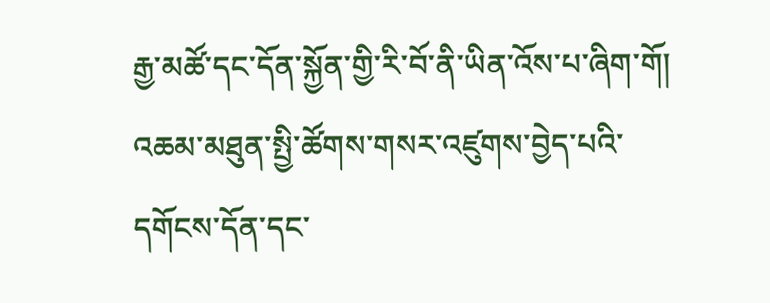རྒྱ་མཚོ་དང་དོན་སྐྱོན་གྱི་རི་བོ་ནི་ཡིན་འོས་པ་ཞིག་གོ། འཆམ་མཐུན་སྤྱི་ཚོགས་གསར་འཛུགས་བྱེད་པའི་དགོངས་དོན་དང་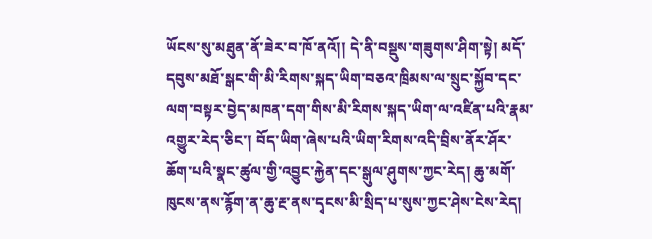ཡོངས་སུ་མཐུན་ནོ་ཟེར་བ་ཁོ་ནའོ།། དེ་ནི་བསྡུས་གཟུགས་ཤིག་སྟེ། མདོ་དབུས་མཐོ་སྒང་གི་མི་རིགས་སྐད་ཡིག་བཅའ་ཁྲིམས་ལ་སྲུང་སྐྱོབ་དང་ལག་བསྟར་བྱེད་མཁན་དག་གིས་མི་རིགས་སྐད་ཡིག་ལ་འཛིན་པའི་རྣམ་འགྱུར་རེད་ཅིང་། བོད་ཡིག་ཞེས་པའི་ཡིག་རིགས་འདི་བྲིས་ནོར་ཤོར་ཆོག་པའི་སྣང་ཚུལ་གྱི་འབྱུང་རྐྱེན་དང་སྒུལ་ཤུགས་ཀྱང་རེད། ཆུ་མགོ་ཁུངས་ནས་རྙོག་ན་ཆུ་རྔ་ནས་དྭངས་མི་སྲིད་པ་སུས་ཀྱང་ཤེས་ངེས་རེད།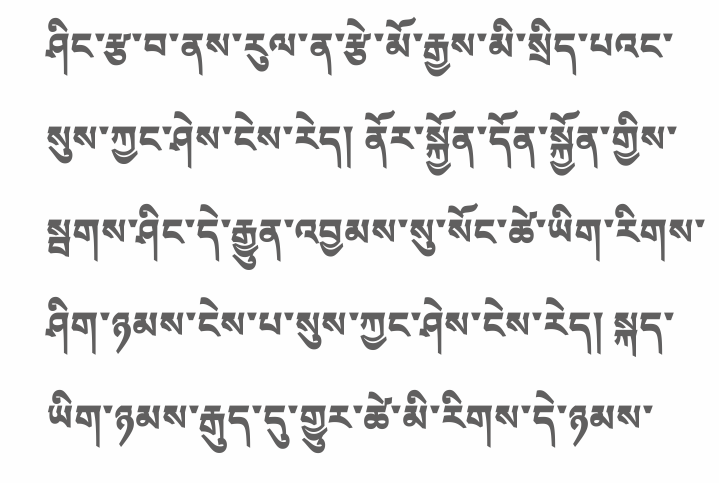ཤིང་རྩ་བ་ནས་རུལ་ན་རྩེ་མོ་རྒྱས་མི་སྲིད་པའང་སུས་ཀྱང་ཤེས་ངེས་རེད། ནོར་སྐྱོན་དོན་སྐྱོན་གྱིས་སྦགས་ཤིང་དེ་རྒྱུན་འབྱམས་སུ་སོང་ཚེ་ཡིག་རིགས་ཤིག་ཉམས་ངེས་པ་སུས་ཀྱང་ཤེས་ངེས་རེད། སྐད་ཡིག་ཉམས་རྒུད་དུ་གྱུར་ཚེ་མི་རིགས་དེ་ཉམས་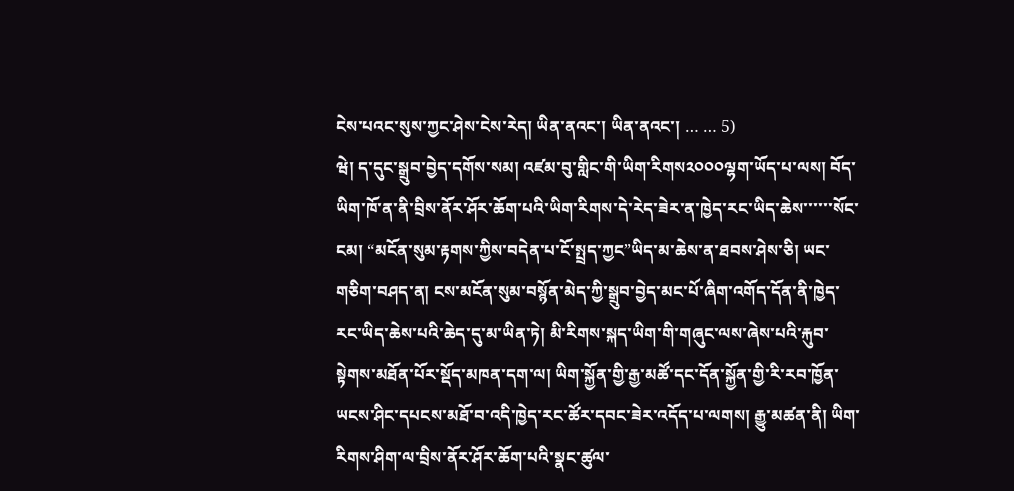ངེས་པའང་སུས་ཀྱང་ཤེས་ངེས་རེད། ཡིན་ནའང་། ཡིན་ནའང་། … … 5)
ཝེ། ད་དུང་སྒྲུབ་བྱེད་དགོས་སམ། འཛམ་བུ་གླིང་གི་ཡིག་རིགས༢༠༠༠ལྷག་ཡོད་པ་ལས། བོད་ཡིག་ཁོ་ན་ནི་བྲིས་ནོར་ཤོར་ཆོག་པའི་ཡིག་རིགས་དེ་རེད་ཟེར་ན་ཁྱེད་རང་ཡིད་ཆེས་་་་་་སོང་ངམ། “མངོན་སུམ་རྟགས་ཀྱིས་བདེན་པ་ངོ་སྤྲད་ཀྱང”ཡིད་མ་ཆེས་ན་ཐབས་ཤེས་ཅི། ཡང་གཅིག་བཤད་ན། ངས་མངོན་སུམ་བསྙོན་མེད་ཀྱི་སྒྲུབ་བྱེད་མང་པོ་ཞིག་འགོད་དོན་ནི་ཁྱེད་རང་ཡིད་ཆེས་པའི་ཆེད་དུ་མ་ཡིན་ཏེ། མི་རིགས་སྐད་ཡིག་གི་གཞུང་ལས་ཞེས་པའི་རྐུབ་སྟེགས་མཐོན་པོར་སྡོད་མཁན་དག་ལ། ཡིག་སྐྱོན་གྱི་རྒྱ་མཚོ་དང་དོན་སྐྱོན་གྱི་རི་རབ་ཁྱོན་ཡངས་ཤིང་དཔངས་མཐོ་བ་འདི་ཁྱེད་རང་ཚོར་དབང་ཟེར་འདོད་པ་ལགས། རྒྱུ་མཚན་ནི། ཡིག་རིགས་ཤིག་ལ་བྲིས་ནོར་ཤོར་ཆོག་པའི་སྣང་ཚུལ་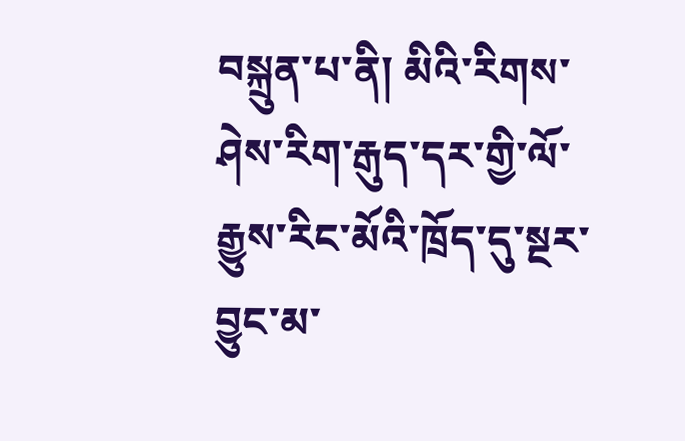བསྐྲུན་པ་ནི། མིའི་རིགས་ཤེས་རིག་རྒུད་དར་གྱི་ལོ་རྒྱུས་རིང་མོའི་ཁྲོད་དུ་སྔར་བྱུང་མ་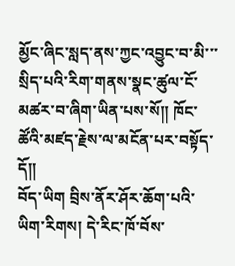མྱོང་ཞིང་སླད་ནས་ཀྱང་འབྱུང་བ་མི་་་སྲིད་པའི་རིག་གནས་སྣང་ཚུལ་ངོ་མཚར་བ་ཞིག་ཡིན་པས་སོ།། ཁོང་ཚོའི་མཛད་རྗེས་ལ་མངོན་པར་བསྟོད་དོ།།
བོད་ཡིག བྲིས་ནོར་ཤོར་ཆོག་པའི་ཡིག་རིགས། དེ་རིང་ཁོ་བོས་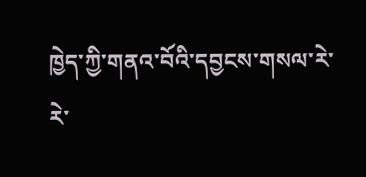ཁྱེད་ཀྱི་གནའ་བོའི་དབྱངས་གསལ་རེ་རེ་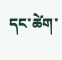དང་ཚེག་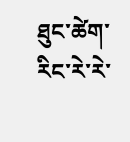ཐུང་ཚེག་རིང་རེ་རེ་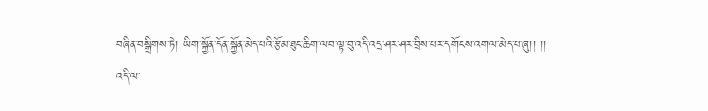བཞིན་བསྒྲིགས་ཏེ། ཡིག་སྐྱོན་དོན་སྐྱོན་མེད་པའི་རྩོམ་ཐུང་ཆིག་ལབ་ལྟ་བུ་འདི་འདྲ་ཤར་ཤར་བྲིས་པར་དགོངས་འགལ་མེད་པ་ཞུ།། །།
འདི་ལ་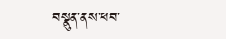བསྣུན་ནས་ཕབ་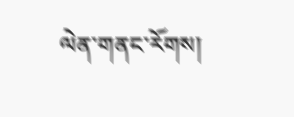ལེན་གནང་རོགས།